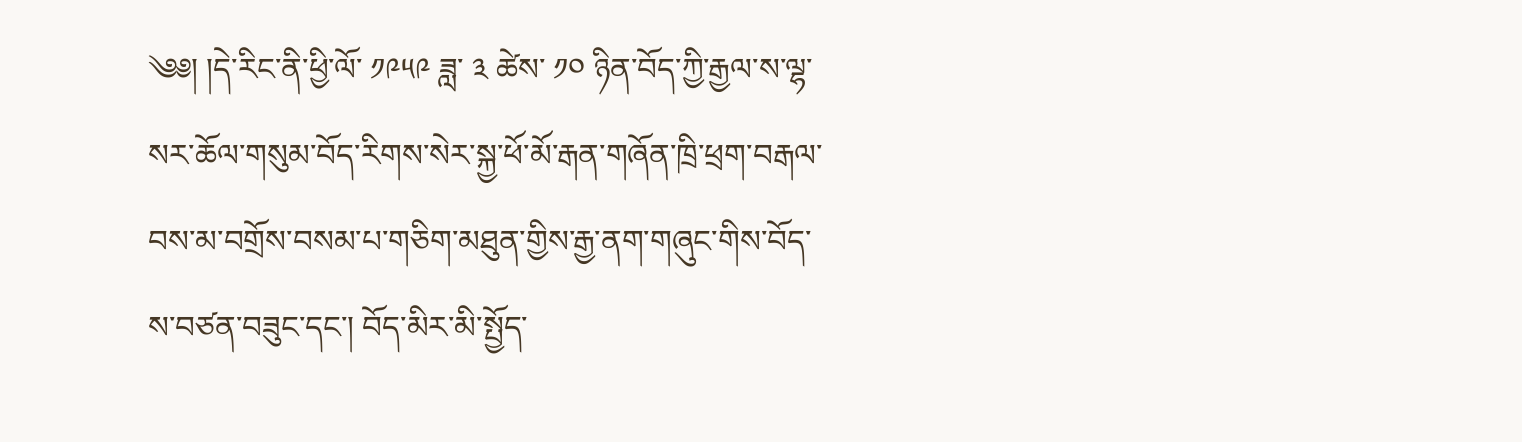༄༅། །དེ་རིང་ནི་ཕྱི་ལོ་ ༡༩༥༩ ཟླ་ ༣ ཚེས་ ༡༠ ཉིན་བོད་ཀྱི་རྒྱལ་ས་ལྷ་སར་ཆོལ་གསུམ་བོད་རིགས་སེར་སྐྱ་ཕོ་མོ་རྒན་གཞོན་ཁྲི་ཕྲག་བརྒལ་བས་མ་བགྲོས་བསམ་པ་གཅིག་མཐུན་གྱིས་རྒྱ་ནག་གཞུང་གིས་བོད་ས་བཙན་བཟུང་དང་། བོད་མིར་མི་སྤྱོད་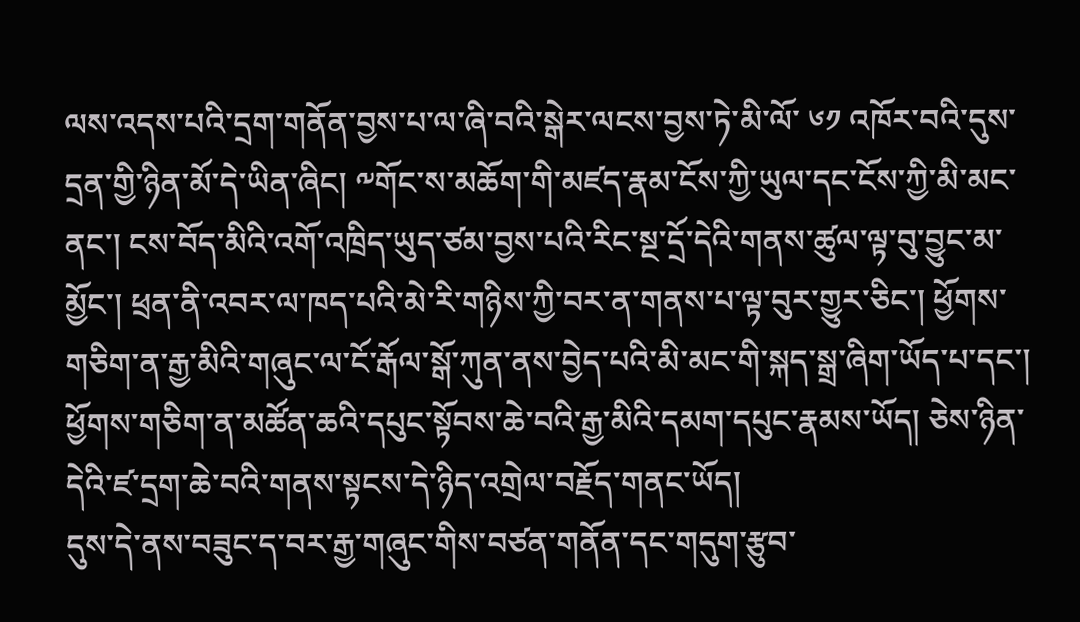ལས་འདས་པའི་དྲག་གནོན་བྱས་པ་ལ་ཞི་བའི་སྒེར་ལངས་བྱས་ཏེ་མི་ལོ་ ༦༡ འཁོར་བའི་དུས་དྲན་གྱི་ཉིན་མོ་དེ་ཡིན་ཞིང། ༸གོང་ས་མཆོག་གི་མཛད་རྣམ་ངོས་ཀྱི་ཡུལ་དང་ངོས་ཀྱི་མི་མང་ནང་། ངས་བོད་མིའི་འགོ་འཁྲིད་ཡུད་ཙམ་བྱས་པའི་རིང་སྔ་དྲོ་དེའི་གནས་ཚུལ་ལྟ་བུ་བྱུང་མ་མྱོང་། ཕྲན་ནི་འབར་ལ་ཁད་པའི་མེ་རི་གཉིས་ཀྱི་བར་ན་གནས་པ་ལྟ་བུར་གྱུར་ཅིང་། ཕྱོགས་གཅིག་ན་རྒྱ་མིའི་གཞུང་ལ་ངོ་རྒོལ་སྒོ་ཀུན་ནས་བྱེད་པའི་མི་མང་གི་སྐད་སྒྲ་ཞིག་ཡོད་པ་དང་། ཕྱོགས་གཅིག་ན་མཚོན་ཆའི་དཔུང་སྟོབས་ཆེ་བའི་རྒྱ་མིའི་དམག་དཔུང་རྣམས་ཡོད། ཅེས་ཉིན་དེའི་ཛ་དྲག་ཆེ་བའི་གནས་སྟངས་དེ་ཉིད་འགྲེལ་བརྗོད་གནང་ཡོད།
དུས་དེ་ནས་བཟུང་ད་བར་རྒྱ་གཞུང་གིས་བཙན་གནོན་དང་གདུག་རྩུབ་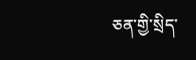ཅན་གྱི་སྲིད་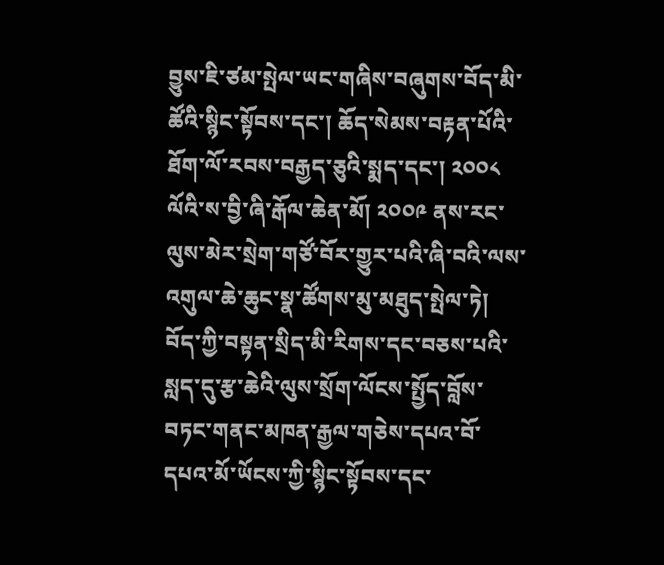བྱུས་ཇི་ཙམ་སྤེལ་ཡང་གཞིས་བཞུགས་བོད་མི་ཚོའི་སྙིང་སྟོབས་དང་། ཆོད་སེམས་བརྟན་པོའི་ཐོག་ལོ་རབས་བརྒྱད་ཅུའི་སྨད་དང་། ༢༠༠༨ ལོའི་ས་བྱི་ཞི་རྒོལ་ཆེན་མོ། ༢༠༠༩ ནས་རང་ལུས་མེར་སྲེག་གཙོ་བོར་གྱུར་པའི་ཞི་བའི་ལས་འགུལ་ཆེ་ཆུང་སྣ་ཚོགས་མུ་མཐུད་སྤེལ་ཏེ། བོད་ཀྱི་བསྟན་སྲིད་མི་རིགས་དང་བཅས་པའི་སླད་དུ་རྩ་ཆེའི་ལུས་སྲོག་ལོངས་སྤྱོད་བློས་བཏང་གནང་མཁན་རྒྱལ་གཅེས་དཔའ་བོ་དཔའ་མོ་ཡོངས་ཀྱི་སྙིང་སྟོབས་དང་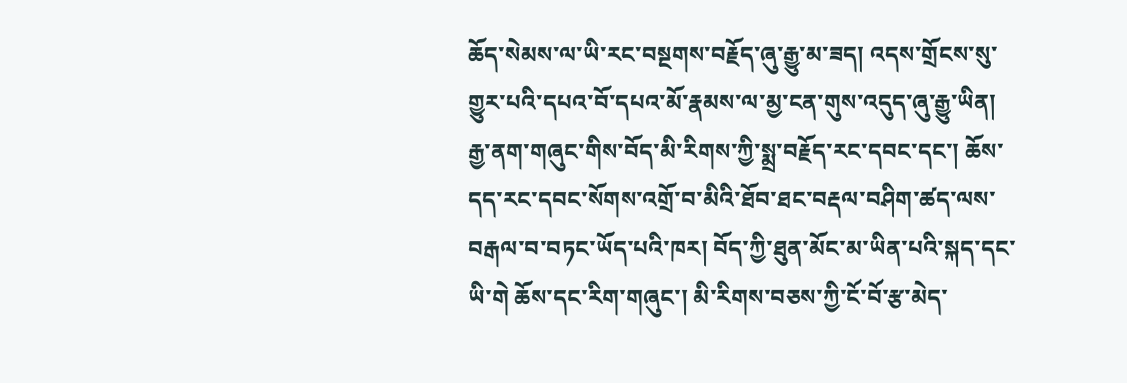ཆོད་སེམས་ལ་ཡི་རང་བསྔགས་བརྗོད་ཞུ་རྒྱུ་མ་ཟད། འདས་གྲོངས་སུ་གྱུར་པའི་དཔའ་བོ་དཔའ་མོ་རྣམས་ལ་མྱ་ངན་གུས་འདུད་ཞུ་རྒྱུ་ཡིན།
རྒྱ་ནག་གཞུང་གིས་བོད་མི་རིགས་ཀྱི་སྨྲ་བརྗོད་རང་དབང་དང་། ཆོས་དད་རང་དབང་སོགས་འགྲོ་བ་མིའི་ཐོབ་ཐང་བརྡལ་བཤིག་ཚད་ལས་བརྒལ་བ་བཏང་ཡོད་པའི་ཁར། བོད་ཀྱི་ཐུན་མོང་མ་ཡིན་པའི་སྐད་དང་ཡི་གེ ཆོས་དང་རིག་གཞུང་། མི་རིགས་བཅས་ཀྱི་ངོ་བོ་རྩ་མེད་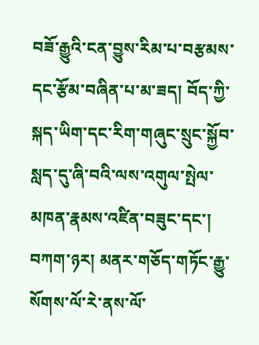བཟོ་རྒྱུའི་ངན་བྱུས་རིམ་པ་བརྩམས་དང་རྩོམ་བཞིན་པ་མ་ཟད། བོད་ཀྱི་སྐད་ཡིག་དང་རིག་གཞུང་སྲུང་སྐྱོབ་སླད་དུ་ཞི་བའི་ལས་འགུལ་སྤེལ་མཁན་རྣམས་འཛིན་བཟུང་དང་། བཀག་ཉར། མནར་གཅོད་གཏོང་རྒྱུ་སོགས་ལོ་རེ་ནས་ལོ་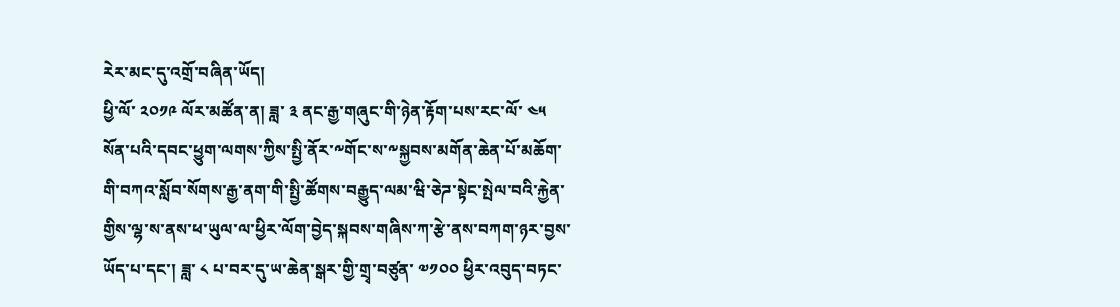རེར་མང་དུ་འགྲོ་བཞིན་ཡོད།
ཕྱི་ལོ་ ༢༠༡༩ ལོར་མཚོན་ན། ཟླ་ ༣ ནང་རྒྱ་གཞུང་གི་ཉེན་རྟོག་པས་རང་ལོ་ ༤༥ སོན་པའི་དབང་ཕྱུག་ལགས་ཀྱིས་སྤྱི་ནོར་༸གོང་ས་༸སྐྱབས་མགོན་ཆེན་པོ་མཆོག་གི་བཀའ་སློབ་སོགས་རྒྱ་ནག་གི་སྤྱི་ཚོགས་བརྒྱུད་ལམ་ཝི་ཅེཌ་སྟེང་སྤེལ་བའི་རྐྱེན་གྱིས་ལྷ་ས་ནས་ཕ་ཡུལ་ལ་ཕྱིར་ལོག་བྱེད་སྐབས་གཞིས་ཀ་རྩེ་ནས་བཀག་ཉར་བྱས་ཡོད་པ་དང་། ཟླ་ ༨ པ་བར་དུ་ཡ་ཆེན་སྒར་གྱི་གྲྭ་བཙུན་ ༧༡༠༠ ཕྱིར་འབུད་བཏང་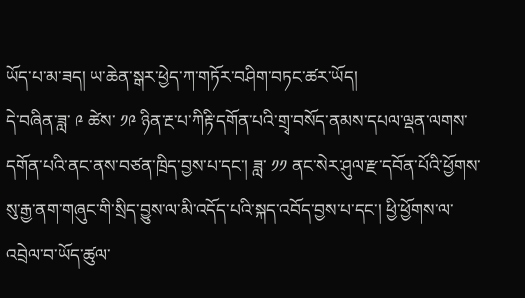ཡོད་པ་མ་ཟད། ཡ་ཆེན་སྒར་ཕྱེད་ཀ་གཏོར་བཤིག་བཏང་ཚར་ཡོད།
དེ་བཞིན་ཟླ་ ༩ ཚེས་ ༡༩ ཉིན་རྔ་པ་ཀིརྟི་དགོན་པའི་གྲྭ་བསོད་ནམས་དཔལ་ལྡན་ལགས་དགོན་པའི་ནང་ནས་བཙན་ཁྲིད་བྱས་པ་དང་། ཟླ་ ༡༡ ནང་སེར་ཤུལ་རྫ་དབོན་པོའི་ཕྱོགས་སུ་རྒྱ་ནག་གཞུང་གི་སྲིད་བྱུས་ལ་མི་འདོད་པའི་སྐད་འབོད་བྱས་པ་དང་། ཕྱི་ཕྱོགས་ལ་འབྲེལ་བ་ཡོད་ཚུལ་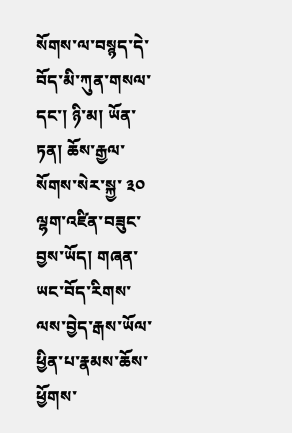སོགས་ལ་བསྙད་དེ་བོད་མི་ཀུན་གསལ་དང་། ཉི་མ། ཡོན་ཏན། ཆོས་རྒྱལ་སོགས་སེར་སྐྱ་ ༣༠ ལྷག་འཛིན་བཟུང་བྱས་ཡོད། གཞན་ཡང་བོད་རིགས་ལས་བྱེད་རྒས་ཡོལ་ཕྱིན་པ་རྣམས་ཆོས་ཕྱོགས་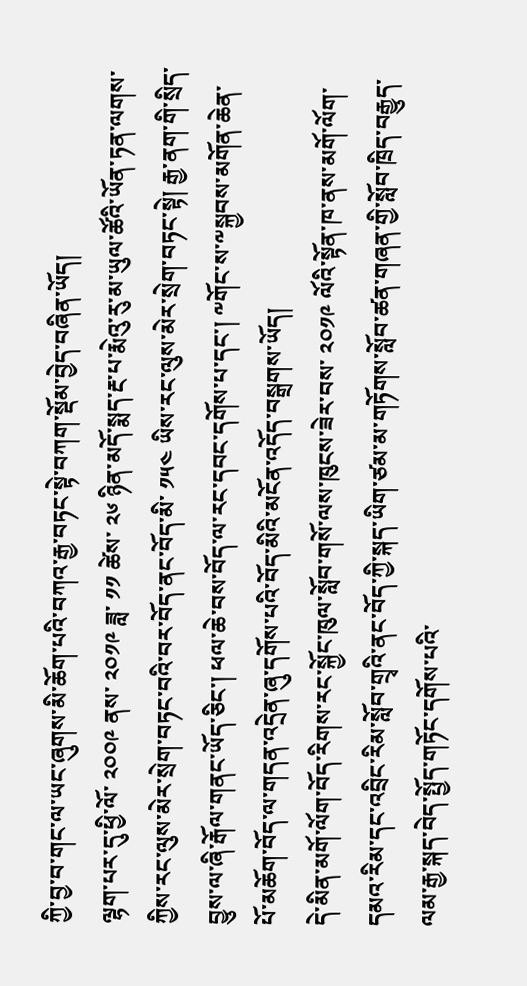ཀྱི་བྱ་བ་གང་ལ་ཡང་ཞུགས་མི་ཆོག་པའི་བཀའ་རྒྱ་བཏང་སྟེ་བཀག་སྡོམ་བྱེད་བཞིན་ཡོད།
ལྷག་པར་དུ་ཕྱི་ལོ་ ༢༠༠༩ ནས་ ༢༠༡༩ ཟླ་ ༡༡ ཚེས་ ༢༦ ཉིན་མདོ་སྨད་རྔ་པ་རྨེའུ་རུ་མ་ཡུལ་ཚོའི་ཡོན་ཏན་ལགས་ཀྱིས་རང་ལུས་མེར་སྲེག་བཏང་བའི་བར་བོད་ནང་བོད་མི་ ༡༥༤ ཡིས་རང་ལུས་མེར་སྲེག་བཏང་སྟེ། རྒྱ་ནག་གི་སྲིད་བྱུས་ལ་ཞི་རྒོལ་གནང་ཡོད་ཅིང་། ཕལ་ཆེ་བས་བོད་ལ་རང་དབང་དགོས་པ་དང་། ༸གོང་ས་༸སྐྱབས་མགོན་ཆེན་པོ་མཆོག་བོད་ལ་གདན་འདྲེན་ཞུ་དགོས་པའི་བོད་མིའི་མངོན་འདོད་བསྒྲགས་ཡོད།
དེ་མིན་མགོ་ལོག་བོད་རིགས་རང་སྐྱོང་ཁུལ་སློབ་གསོ་ལས་ཁུངས་ཟེར་བས་ ༢༠༡༩ ལོའི་སྟོན་ཁ་ནས་མགོ་ལོག་དམའ་རིམ་དང་འབྲིང་རིམ་སློབ་གྲྭའི་ནང་བོད་ཀྱི་སྐད་ཡིག་ཙམ་མ་གཏོགས་སློབ་ཚན་གཞན་གྱི་སློབ་ཁྲིད་བརྒྱུད་ལམ་རྒྱ་སྐད་བེད་སྤྱོད་གཏོང་དགོས་པའི་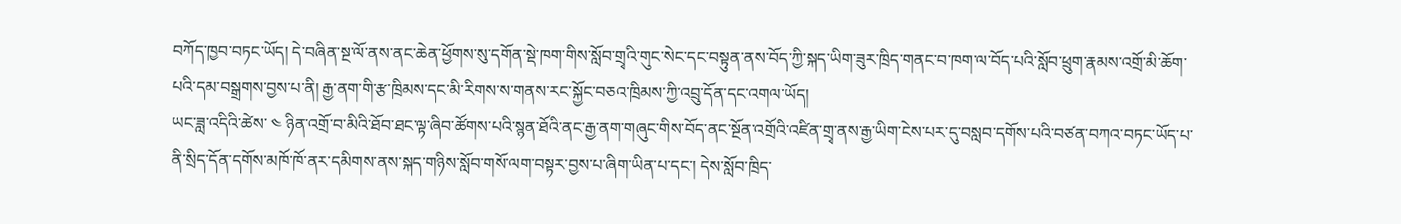བཀོད་ཁྱབ་བཏང་ཡོད། དེ་བཞིན་སྔ་ལོ་ནས་ནང་ཆེན་ཕྱོགས་སུ་དགོན་སྡེ་ཁག་གིས་སློབ་གྲྭའི་གུང་སེང་དང་བསྟུན་ནས་བོད་ཀྱི་སྐད་ཡིག་ཟུར་ཁྲིད་གནང་བ་ཁག་ལ་བོད་པའི་སློབ་ཕྲུག་རྣམས་འགྲོ་མི་ཆོག་པའི་དམ་བསྒྲགས་བྱས་པ་ནི། རྒྱ་ནག་གི་རྩ་ཁྲིམས་དང་མི་རིགས་ས་གནས་རང་སྐྱོང་བཅའ་ཁྲིམས་ཀྱི་འབྲུ་དོན་དང་འགལ་ཡོད།
ཡང་ཟླ་འདིའི་ཚེས་ ༤ ཉིན་འགྲོ་བ་མིའི་ཐོབ་ཐང་ལྟ་ཞིབ་ཚོགས་པའི་སྙན་ཐོའི་ནང་རྒྱ་ནག་གཞུང་གིས་བོད་ནང་སྔོན་འགྲོའི་འཛིན་གྲྭ་ནས་རྒྱ་ཡིག་ངེས་པར་དུ་བསླབ་དགོས་པའི་བཙན་བཀའ་བཏང་ཡོད་པ་ནི་སྲིད་དོན་དགོས་མཁོ་ཁོ་ནར་དམིགས་ནས་སྐད་གཉིས་སློབ་གསོ་ལག་བསྟར་བྱས་པ་ཞིག་ཡིན་པ་དང་། དེས་སློབ་ཁྲིད་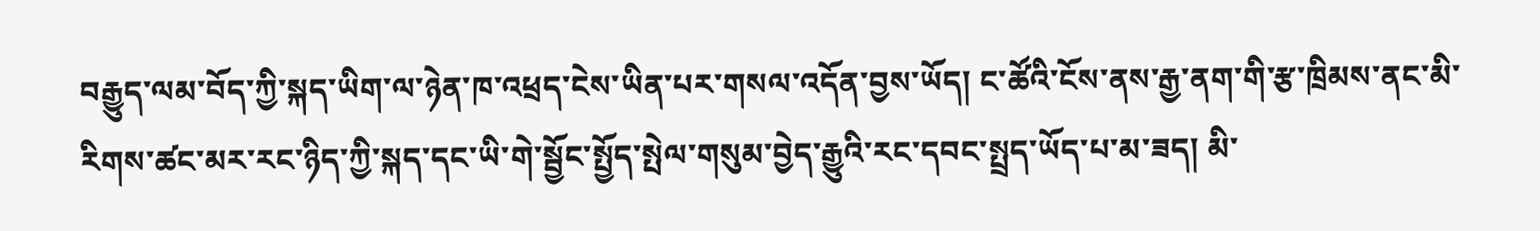བརྒྱུད་ལམ་བོད་ཀྱི་སྐད་ཡིག་ལ་ཉེན་ཁ་འཕྲད་ངེས་ཡིན་པར་གསལ་འདོན་བྱས་ཡོད། ང་ཚོའི་ངོས་ནས་རྒྱ་ནག་གི་རྩ་ཁྲིམས་ནང་མི་རིགས་ཚང་མར་རང་ཉིད་ཀྱི་སྐད་དང་ཡི་གེ་སྦྱོང་སྤྱོད་སྤེལ་གསུམ་བྱེད་རྒྱུའི་རང་དབང་སྤྲད་ཡོད་པ་མ་ཟད། མི་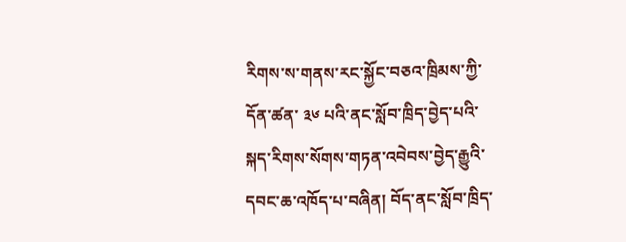རིགས་ས་གནས་རང་སྐྱོང་བཅའ་ཁྲིམས་ཀྱི་དོན་ཚན་ ༣༦ པའི་ནང་སློབ་ཁྲིད་བྱེད་པའི་སྐད་རིགས་སོགས་གཏན་འབེབས་བྱེད་རྒྱུའི་དབང་ཆ་འཁོད་པ་བཞིན། བོད་ནང་སློབ་ཁྲིད་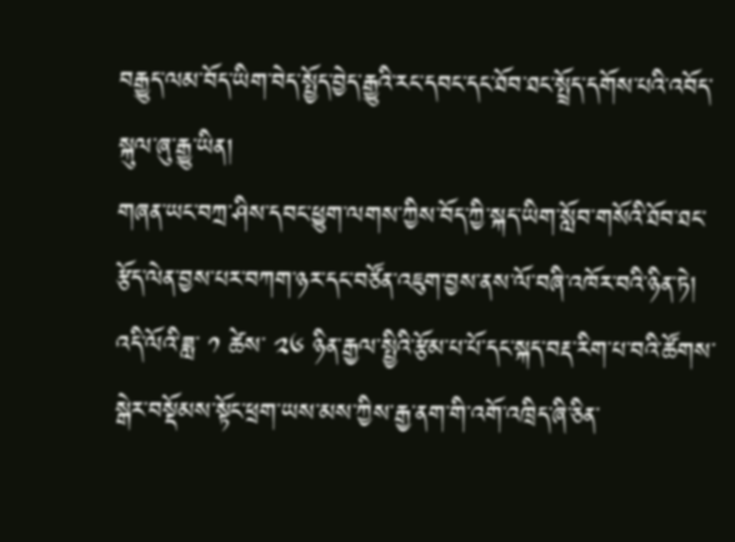བརྒྱུད་ལམ་བོད་ཡིག་བེད་སྤྱོད་བྱེད་རྒྱུའི་རང་དབང་དང་ཐོབ་ཐང་སྤྲོད་དགོས་པའི་འབོད་སྐུལ་ཞུ་རྒྱུ་ཡིན།
གཞན་ཡང་བཀྲ་ཤིས་དབང་ཕྱུག་ལགས་ཀྱིས་བོད་ཀྱི་སྐད་ཡིག་སློབ་གསོའི་ཐོབ་ཐང་རྩོད་ལེན་བྱས་པར་བཀག་ཉར་དང་བཙོན་འཇུག་བྱས་ནས་ལོ་བཞི་འཁོར་བའི་ཉིན་ཏེ། འདི་ལོའི་ཟླ་ ༡ ཚེས་ ༢༦ ཉིན་རྒྱལ་སྤྱིའི་རྩོམ་པ་པོ་དང་སྐད་བརྡ་རིག་པ་བའི་ཚོགས་སྒེར་བསྡོམས་སྟོང་ཕྲག་ཡས་མས་ཀྱིས་རྒྱ་ནག་གི་འགོ་འཁྲིད་ཞི་ཅིན་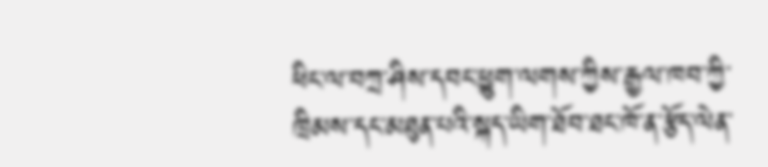ཕིང་ལ་བཀྲ་ཤིས་དབང་ཕྱུག་ལགས་ཀྱིས་རྒྱལ་ཁབ་ཀྱི་ཁྲིམས་དང་མཐུན་པའི་སྐད་ཡིག་ཐོབ་ཐང་ཁོ་ན་རྩོད་ལེན་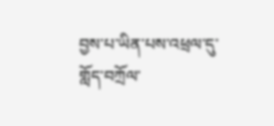བྱས་པ་ཡིན་པས་འཕྲལ་དུ་གློད་བཀྲོལ་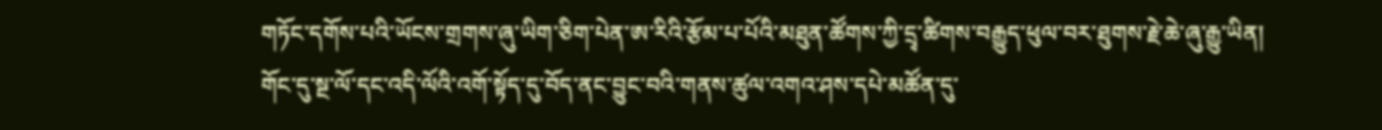གཏོང་དགོས་པའི་ཡོངས་གྲགས་ཞུ་ཡིག་ཅིག་པེན་ཨ་རིའི་རྩོམ་པ་པོའི་མཐུན་ཚོགས་ཀྱི་དྲྭ་ཚིགས་བརྒྱུད་ཕུལ་བར་ཐུགས་རྗེ་ཆེ་ཞུ་རྒྱུ་ཡིན།
གོང་དུ་སྔ་ལོ་དང་འདི་ལོའི་འགོ་སྟོད་དུ་བོད་ནང་བྱུང་བའི་གནས་ཚུལ་འགའ་ཤས་དཔེ་མཚོན་དུ་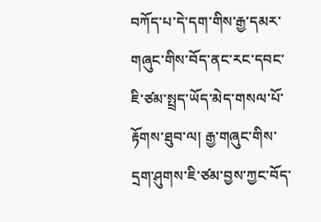བཀོད་པ་དེ་དག་གིས་རྒྱ་དམར་གཞུང་གིས་བོད་ནང་རང་དབང་ཇི་ཙམ་སྤྲད་ཡོད་མེད་གསལ་པོ་རྟོགས་ཐུབ་ལ། རྒྱ་གཞུང་གིས་དྲག་ཤུགས་ཇི་ཙམ་བྱས་ཀྱང་བོད་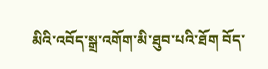མིའི་འབོད་སྒྲ་འགོག་མི་ཐུབ་པའི་ཐོག བོད་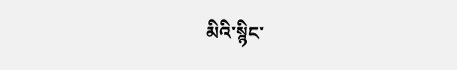མིའི་སྙིང་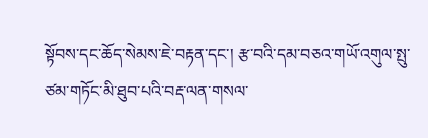སྟོབས་དང་ཆོད་སེམས་ཇེ་བརྟན་དང་། རྩ་བའི་དམ་བཅའ་གཡོ་འགུལ་སྤུ་ཙམ་གཏོང་མི་ཐུབ་པའི་བརྡ་ལན་གསལ་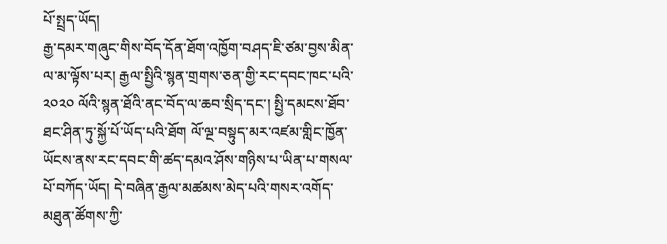པོ་སྤྲད་ཡོད།
རྒྱ་དམར་གཞུང་གིས་བོད་དོན་ཐོག་འཁྱོག་བཤད་ཇི་ཙམ་བྱས་མིན་ལ་མ་ལྟོས་པར། རྒྱལ་སྤྱིའི་སྙན་གྲགས་ཅན་གྱི་རང་དབང་ཁང་པའི་ ༢༠༢༠ ལོའི་སྙན་ཐོའི་ནང་བོད་ལ་ཆབ་སྲིད་དང་། སྤྱི་དམངས་ཐོབ་ཐང་ཤིན་ཏུ་སྐྱོ་པོ་ཡོད་པའི་ཐོག ལོ་ལྔ་བསྟུད་མར་འཛམ་གླིང་ཁྱོན་ཡོངས་ནས་རང་དབང་གི་ཚད་དམའ་ཤོས་གཉིས་པ་ཡིན་པ་གསལ་པོ་བཀོད་ཡོད། དེ་བཞིན་རྒྱལ་མཚམས་མེད་པའི་གསར་འགོད་མཐུན་ཚོགས་ཀྱི་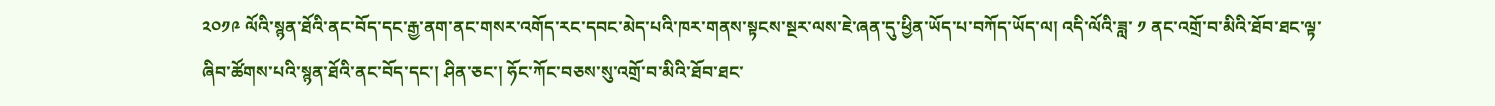༢༠༡༩ ལོའི་སྙན་ཐོའི་ནང་བོད་དང་རྒྱ་ནག་ནང་གསར་འགོད་རང་དབང་མེད་པའི་ཁར་གནས་སྟངས་སྔར་ལས་ཇེ་ཞན་དུ་ཕྱིན་ཡོད་པ་བཀོད་ཡོད་ལ། འདི་ལོའི་ཟླ་ ༡ ནང་འགྲོ་བ་མིའི་ཐོབ་ཐང་ལྟ་ཞིབ་ཚོགས་པའི་སྙན་ཐོའི་ནང་བོད་དང་། ཤིན་ཅང་། ཧོང་ཀོང་བཅས་སུ་འགྲོ་བ་མིའི་ཐོབ་ཐང་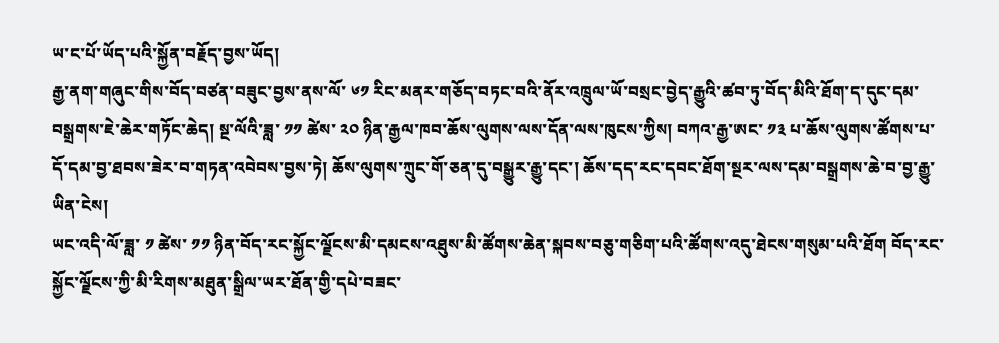ཡ་ང་པོ་ཡོད་པའི་སྐྱོན་བརྗོད་བྱས་ཡོད།
རྒྱ་ནག་གཞུང་གིས་བོད་བཙན་བཟུང་བྱས་ནས་ལོ་ ༦༡ རིང་མནར་གཅོད་བཏང་བའི་ནོར་འཁྲུལ་ཡོ་བསྲང་བྱེད་རྒྱུའི་ཚབ་ཏུ་བོད་མིའི་ཐོག་ད་དུང་དམ་བསྒྲགས་ཇེ་ཆེར་གཏོང་ཆེད། སྔ་ལོའི་ཟླ་ ༡༡ ཚེས་ ༢༠ ཉིན་རྒྱལ་ཁབ་ཆོས་ལུགས་ལས་དོན་ལས་ཁུངས་ཀྱིས། བཀའ་རྒྱ་ཨང་ ༡༣ པ་ཆོས་ལུགས་ཚོགས་པ་དོ་དམ་བྱ་ཐབས་ཟེར་བ་གཏན་འབེབས་བྱས་ཏེ། ཆོས་ལུགས་ཀྲུང་གོ་ཅན་དུ་བསྒྱུར་རྒྱུ་དང་། ཆོས་དད་རང་དབང་ཐོག་སྔར་ལས་དམ་བསྒྲགས་ཆེ་བ་བྱ་རྒྱུ་ཡིན་ངེས།
ཡང་འདི་ལོ་ཟླ་ ༡ ཚེས་ ༡༡ ཉིན་བོད་རང་སྐྱོང་ལྗོངས་མི་དམངས་འཐུས་མི་ཚོགས་ཆེན་སྐབས་བཅུ་གཅིག་པའི་ཚོགས་འདུ་ཐེངས་གསུམ་པའི་ཐོག བོད་རང་སྐྱོང་ལྗོངས་ཀྱི་མི་རིགས་མཐུན་སྒྲིལ་ཡར་ཐོན་གྱི་དཔེ་བཟང་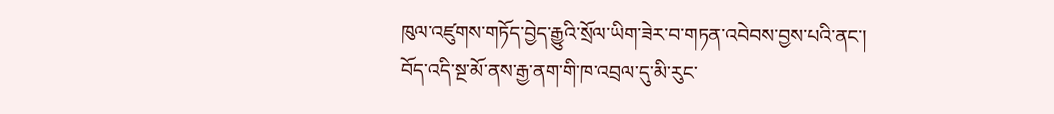ཁུལ་འཛུགས་གཏོད་བྱེད་རྒྱུའི་སྲོལ་ཡིག་ཟེར་བ་གཏན་འབེབས་བྱས་པའི་ནང་། བོད་འདི་སྔ་མོ་ནས་རྒྱ་ནག་གི་ཁ་འབྲལ་དུ་མི་རུང་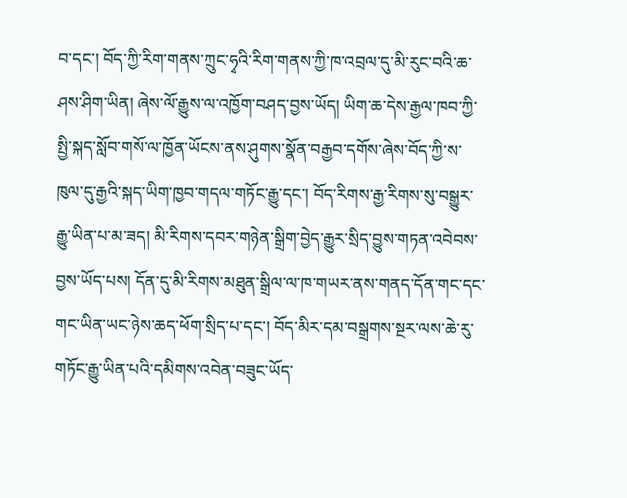བ་དང་། བོད་ཀྱི་རིག་གནས་ཀྲུང་ཧྭའི་རིག་གནས་ཀྱི་ཁ་འབྲལ་དུ་མི་རུང་བའི་ཆ་ཤས་ཤིག་ཡིན། ཞེས་ལོ་རྒྱུས་ལ་འཁྱོག་བཤད་བྱས་ཡོད། ཡིག་ཆ་དེས་རྒྱལ་ཁབ་ཀྱི་སྤྱི་སྐད་སློབ་གསོ་ལ་ཁྱོན་ཡོངས་ནས་ཤུགས་སྣོན་བརྒྱབ་དགོས་ཞེས་བོད་ཀྱི་ས་ཁུལ་དུ་རྒྱའི་སྐད་ཡིག་ཁྱབ་གདལ་གཏོང་རྒྱུ་དང་། བོད་རིགས་རྒྱ་རིགས་སུ་བསྒྱུར་རྒྱུ་ཡིན་པ་མ་ཟད། མི་རིགས་དབར་གཉེན་སྒྲིག་བྱེད་རྒྱུར་སྲིད་བྱུས་གཏན་འབེབས་བྱས་ཡོད་པས། དོན་དུ་མི་རིགས་མཐུན་སྒྲིལ་ལ་ཁ་གཡར་ནས་གནད་དོན་གང་དང་གང་ཡིན་ཡང་ཉེས་ཆད་ཕོག་སྲིད་པ་དང་། བོད་མིར་དམ་བསྒྲགས་སྔར་ལས་ཆེ་རུ་གཏོང་རྒྱུ་ཡིན་པའི་དམིགས་འབེན་བཟུང་ཡོད་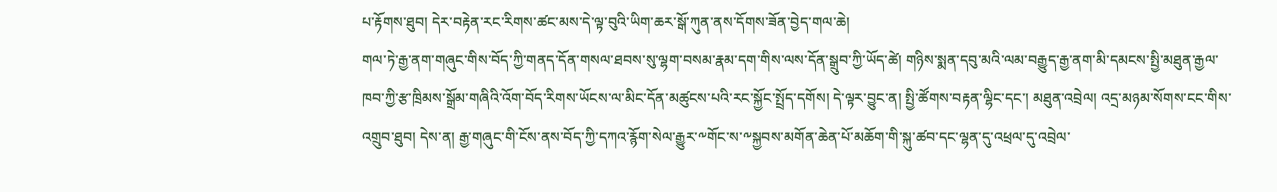པ་རྟོགས་ཐུབ། དེར་བརྟེན་རང་རིགས་ཚང་མས་དེ་ལྟ་བུའི་ཡིག་ཆར་སྒོ་ཀུན་ནས་དོགས་ཟོན་བྱེད་གལ་ཆེ།
གལ་ཏེ་རྒྱ་ནག་གཞུང་གིས་བོད་ཀྱི་གནད་དོན་གསལ་ཐབས་སུ་ལྷག་བསམ་རྣམ་དག་གིས་ལས་དོན་སྒྲུབ་ཀྱི་ཡོད་ཚེ། གཉིས་སྨན་དབུ་མའི་ལམ་བརྒྱུད་རྒྱ་ནག་མི་དམངས་སྤྱི་མཐུན་རྒྱལ་ཁབ་ཀྱི་རྩ་ཁྲིམས་སྒྲོམ་གཞིའི་འོག་བོད་རིགས་ཡོངས་ལ་མིང་དོན་མཚུངས་པའི་རང་སྐྱོང་སྤྲོད་དགོས། དེ་ལྟར་བྱུང་ན། སྤྱི་ཚོགས་བརྟན་ལྷིང་དང་། མཐུན་འབྲེལ། འདྲ་མཉམ་སོགས་ངང་གིས་འགྲུབ་ཐུབ། དེས་ན། རྒྱ་གཞུང་གི་ངོས་ནས་བོད་ཀྱི་དཀའ་རྙོག་སེལ་རྒྱུར་༸གོང་ས་༸སྐྱབས་མགོན་ཆེན་པོ་མཆོག་གི་སྐུ་ཚབ་དང་ལྷན་དུ་འཕྲལ་དུ་འབྲེལ་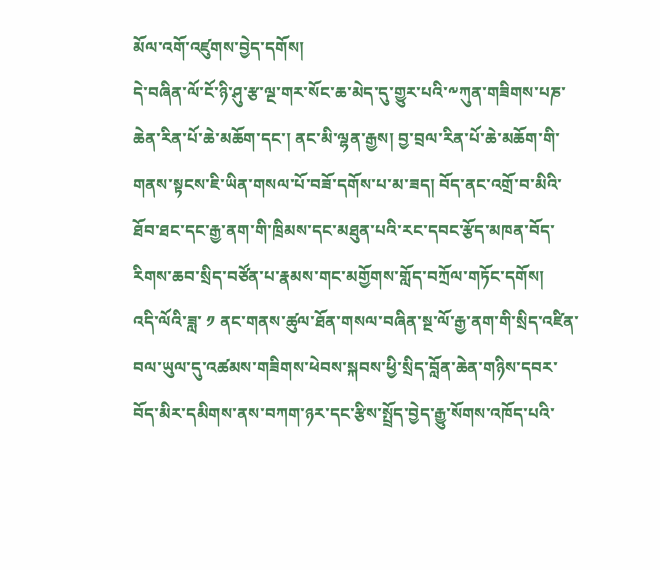མོལ་འགོ་འཛུགས་བྱེད་དགོས།
དེ་བཞིན་ལོ་ངོ་ཉི་ཤུ་རྩ་ལྔ་གར་སོང་ཆ་མེད་དུ་གྱུར་པའི་༸ཀུན་གཟིགས་པཎ་ཆེན་རིན་པོ་ཆེ་མཆོག་དང་། ནང་མི་ལྷན་རྒྱས། བྱ་བྲལ་རིན་པོ་ཆེ་མཆོག་གི་གནས་སྟངས་ཇི་ཡིན་གསལ་པོ་བཟོ་དགོས་པ་མ་ཟད། བོད་ནང་འགྲོ་བ་མིའི་ཐོབ་ཐང་དང་རྒྱ་ནག་གི་ཁྲིམས་དང་མཐུན་པའི་རང་དབང་རྩོད་མཁན་བོད་རིགས་ཆབ་སྲིད་བཙོན་པ་རྣམས་གང་མགྱོགས་གློད་བཀྲོལ་གཏོང་དགོས།
འདི་ལོའི་ཟླ་ ༡ ནང་གནས་ཚུལ་ཐོན་གསལ་བཞིན་སྔ་ལོ་རྒྱ་ནག་གི་སྲིད་འཛིན་བལ་ཡུལ་དུ་འཚམས་གཟིགས་ཕེབས་སྐབས་ཕྱི་སྲིད་བློན་ཆེན་གཉིས་དབར་བོད་མིར་དམིགས་ནས་བཀག་ཉར་དང་རྩིས་སྤྲོད་བྱེད་རྒྱུ་སོགས་འཁོད་པའི་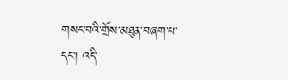གསང་བའི་གྲོས་མཐུན་བཞག་པ་དང་། འདི་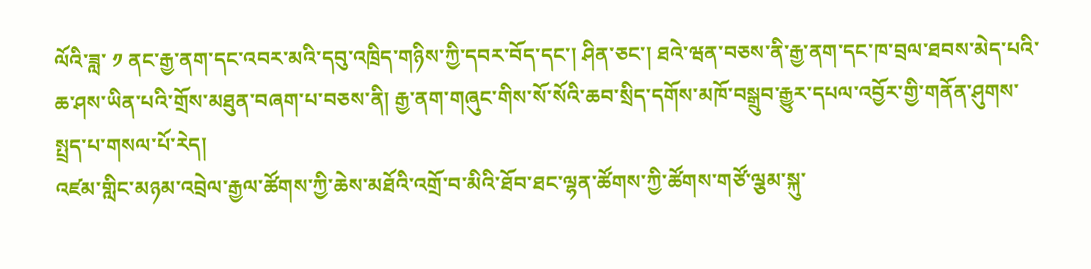ལོའི་ཟླ་ ༡ ནང་རྒྱ་ནག་དང་འབར་མའི་དབུ་འཁྲིད་གཉིས་ཀྱི་དབར་བོད་དང་། ཤིན་ཅང་། ཐའེ་ཝན་བཅས་ནི་རྒྱ་ནག་དང་ཁ་བྲལ་ཐབས་མེད་པའི་ཆ་ཤས་ཡིན་པའི་གྲོས་མཐུན་བཞག་པ་བཅས་ནི། རྒྱ་ནག་གཞུང་གིས་སོ་སོའི་ཆབ་སྲིད་དགོས་མཁོ་བསྒྲུབ་རྒྱུར་དཔལ་འབྱོར་གྱི་གནོན་ཤུགས་སྤྲད་པ་གསལ་པོ་རེད།
འཛམ་གླིང་མཉམ་འབྲེལ་རྒྱལ་ཚོགས་ཀྱི་ཆེས་མཐོའི་འགྲོ་བ་མིའི་ཐོབ་ཐང་ལྷན་ཚོགས་ཀྱི་ཚོགས་གཙོ་ལྕམ་སྐུ་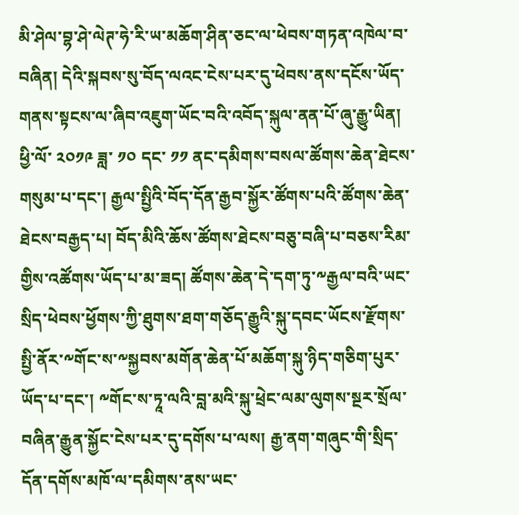མི་ཤེལ་བྷ་ཤེ་ལེཊ་ཧེ་རི་ཡ་མཆོག་ཤིན་ཅང་ལ་ཕེབས་གཏན་འཁེལ་བ་བཞིན། དེའི་སྐབས་སུ་བོད་ལའང་ངེས་པར་དུ་ཕེབས་ནས་དངོས་ཡོད་གནས་སྟངས་ལ་ཞིབ་འཇུག་ཡོང་བའི་འབོད་སྐུལ་ནན་པོ་ཞུ་རྒྱུ་ཡིན།
ཕྱི་ལོ་ ༢༠༡༩ ཟླ་ ༡༠ དང་ ༡༡ ནང་དམིགས་བསལ་ཚོགས་ཆེན་ཐེངས་གསུམ་པ་དང་། རྒྱལ་སྤྱིའི་བོད་དོན་རྒྱབ་སྐྱོར་ཚོགས་པའི་ཚོགས་ཆེན་ཐེངས་བརྒྱད་པ། བོད་མིའི་ཆོས་ཚོགས་ཐེངས་བཅུ་བཞི་པ་བཅས་རིམ་གྱིས་འཚོགས་ཡོད་པ་མ་ཟད། ཚོགས་ཆེན་དེ་དག་ཏུ་༸རྒྱལ་བའི་ཡང་སྲིད་ཕེབས་ཕྱོགས་ཀྱི་ཐུགས་ཐག་གཅོད་རྒྱུའི་སྐུ་དབང་ཡོངས་རྫོགས་སྤྱི་ནོར་༸གོང་ས་༸སྐྱབས་མགོན་ཆེན་པོ་མཆོག་སྐུ་ཉིད་གཅིག་པུར་ཡོད་པ་དང་། ༸གོང་ས་ཏཱ་ལའི་བླ་མའི་སྐུ་ཕྲེང་ལམ་ལུགས་སྔར་སྲོལ་བཞིན་རྒྱུན་སྐྱོང་ངེས་པར་དུ་དགོས་པ་ལས། རྒྱ་ནག་གཞུང་གི་སྲིད་དོན་དགོས་མཁོ་ལ་དམིགས་ནས་ཡང་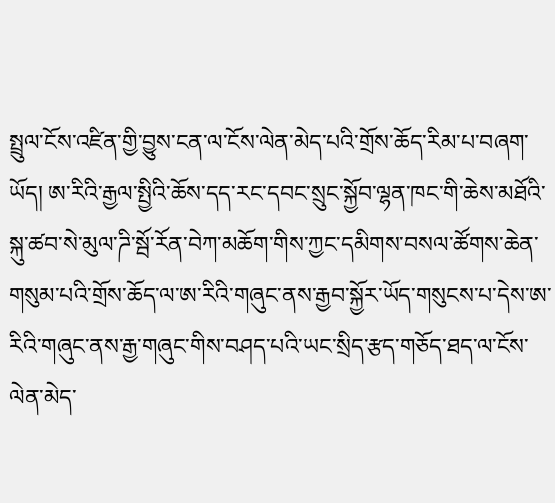སྤྲུལ་ངོས་འཛིན་གྱི་བྱུས་ངན་ལ་ངོས་ལེན་མེད་པའི་གྲོས་ཆོད་རིམ་པ་བཞག་ཡོད། ཨ་རིའི་རྒྱལ་སྤྱིའི་ཆོས་དད་རང་དབང་སྲུང་སྐྱོབ་ལྷན་ཁང་གི་ཆེས་མཐོའི་སྐུ་ཚབ་སེ་མུལ་ཌི་སྦོ་རོན་བེཀ་མཆོག་གིས་ཀྱང་དམིགས་བསལ་ཚོགས་ཆེན་གསུམ་པའི་གྲོས་ཆོད་ལ་ཨ་རིའི་གཞུང་ནས་རྒྱབ་སྐྱོར་ཡོད་གསུངས་པ་དེས་ཨ་རིའི་གཞུང་ནས་རྒྱ་གཞུང་གིས་བཤད་པའི་ཡང་སྲིད་རྩད་གཅོད་ཐད་ལ་ངོས་ལེན་མེད་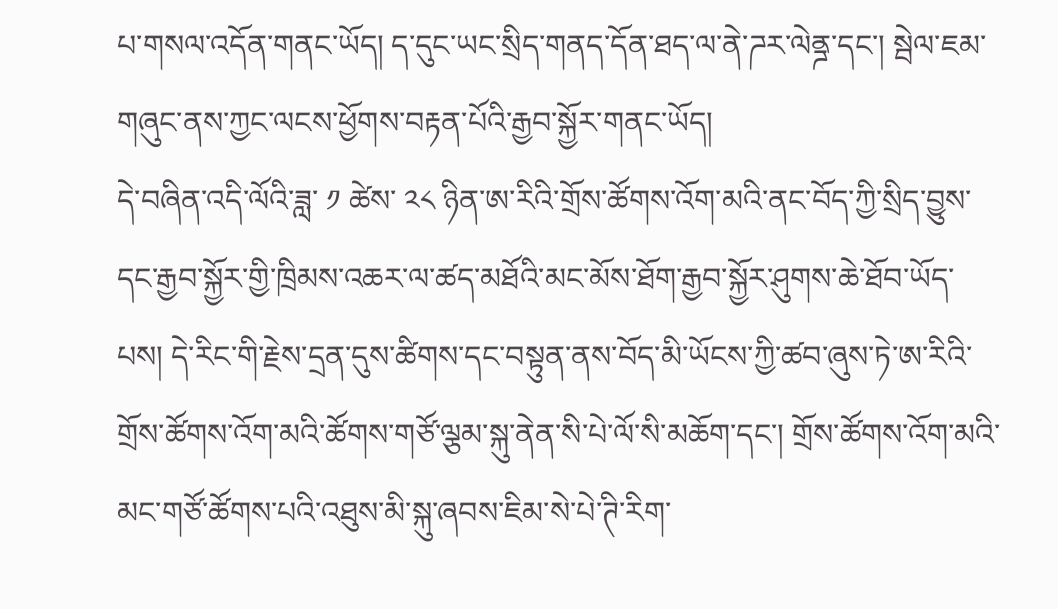པ་གསལ་འདོན་གནང་ཡོད། ད་དུང་ཡང་སྲིད་གནད་དོན་ཐད་ལ་ནེ་ཌར་ལེནྜ་དང་། སྦེལ་ཇམ་གཞུང་ནས་ཀྱང་ལངས་ཕྱོགས་བརྟན་པོའི་རྒྱབ་སྐྱོར་གནང་ཡོད།
དེ་བཞིན་འདི་ལོའི་ཟླ་ ༡ ཚེས་ ༢༨ ཉིན་ཨ་རིའི་གྲོས་ཚོགས་འོག་མའི་ནང་བོད་ཀྱི་སྲིད་བྱུས་དང་རྒྱབ་སྐྱོར་གྱི་ཁྲིམས་འཆར་ལ་ཚད་མཐོའི་མང་མོས་ཐོག་རྒྱབ་སྐྱོར་ཤུགས་ཆེ་ཐོབ་ཡོད་པས། དེ་རིང་གི་རྗེས་དྲན་དུས་ཚིགས་དང་བསྟུན་ནས་བོད་མི་ཡོངས་ཀྱི་ཚབ་ཞུས་ཏེ་ཨ་རིའི་གྲོས་ཚོགས་འོག་མའི་ཚོགས་གཙོ་ལྕམ་སྐུ་ནེན་སི་པེ་ལོ་སི་མཆོག་དང་། གྲོས་ཚོགས་འོག་མའི་མང་གཙོ་ཚོགས་པའི་འཐུས་མི་སྐུ་ཞབས་ཇིམ་སེ་པེ་ཊི་རིག་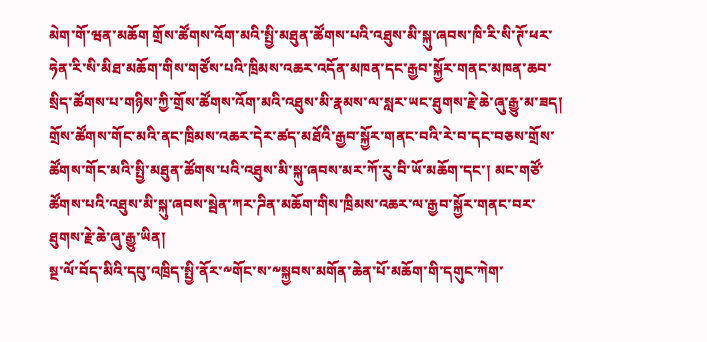མེག་གོ་ཝན་མཆོག གྲོས་ཚོགས་འོག་མའི་སྤྱི་མཐུན་ཚོགས་པའི་འཐུས་མི་སྐུ་ཞབས་ཁི་རི་སི་ཊོ་ཕར་ཧེན་རི་སི་མིཐ་མཆོག་གིས་གཙོས་པའི་ཁྲིམས་འཆར་འདོན་མཁན་དང་རྒྱབ་སྐྱོར་གནང་མཁན་ཆབ་སྲིད་ཚོགས་པ་གཉིས་ཀྱི་གྲོས་ཚོགས་འོག་མའི་འཐུས་མི་རྣམས་ལ་སླར་ཡང་ཐུགས་རྗེ་ཆེ་ཞུ་རྒྱུ་མ་ཟད། གྲོས་ཚོགས་གོང་མའི་ནང་ཁྲིམས་འཆར་དེར་ཚད་མཐོའི་རྒྱབ་སྐྱོར་གནང་བའི་རེ་བ་དང་བཅས་གྲོས་ཚོགས་གོང་མའི་སྤྱི་མཐུན་ཚོགས་པའི་འཐུས་མི་སྐུ་ཞབས་མར་ཀོ་རུ་བི་ཡོ་མཆོག་དང་། མང་གཙོ་ཚོགས་པའི་འཐུས་མི་སྐུ་ཞབས་སྦེན་ཀར་ཌིན་མཆོག་གིས་ཁྲིམས་འཆར་ལ་རྒྱབ་སྐྱོར་གནང་བར་ཐུགས་རྗེ་ཆེ་ཞུ་རྒྱུ་ཡིན།
སྔ་ལོ་བོད་མིའི་དབུ་འཁྲིད་སྤྱི་ནོར་༸གོང་ས་༸སྐྱབས་མགོན་ཆེན་པོ་མཆོག་གི་དགུང་ཀེག་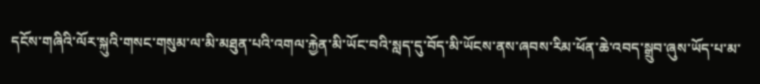དངོས་གཞིའི་ལོར་སྐུའི་གསང་གསུམ་ལ་མི་མཐུན་པའི་འགལ་རྐྱེན་མི་ཡོང་བའི་སླད་དུ་བོད་མི་ཡོངས་ནས་ཞབས་རིམ་ཕོན་ཆེ་འབད་སྒྲུབ་ཞུས་ཡོད་པ་མ་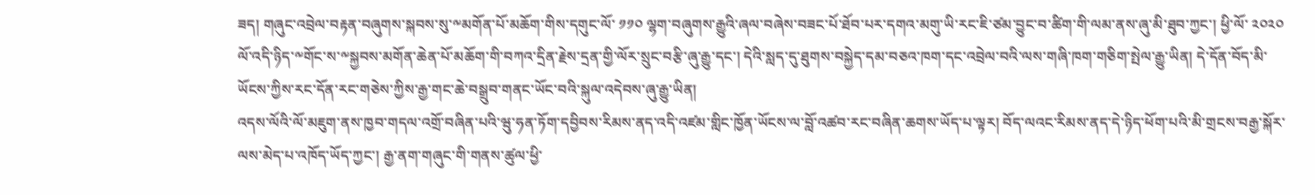ཟད། གཞུང་འབྲེལ་བརྟན་བཞུགས་སྐབས་སུ་༸མགོན་པོ་མཆོག་གིས་དགུང་ལོ་ ༡༡༠ ལྷག་བཞུགས་རྒྱུའི་ཞལ་བཞེས་བཟང་པོ་ཐོབ་པར་དགའ་མགུ་ཡི་རང་ཇི་ཙམ་བྱུང་བ་ཚིག་གི་ལམ་ནས་ཞུ་མི་ཐུབ་ཀྱང་། ཕྱི་ལོ་ ༢༠༢༠ ལོ་འདི་ཉིད་༸གོང་ས་༸སྐྱབས་མགོན་ཆེན་པོ་མཆོག་གི་བཀའ་དྲིན་རྗེས་དྲན་གྱི་ལོར་སྲུང་བརྩི་ཞུ་རྒྱུ་དང་། དེའི་སླད་དུ་ཐུགས་བསྐྱེད་དམ་བཅའ་ཁག་དང་འབྲེལ་བའི་ལས་གཞི་ཁག་གཅིག་སྤེལ་རྒྱུ་ཡིན། དེ་དོན་བོད་མི་ཡོངས་ཀྱིས་རང་དོན་རང་གཅེས་ཀྱིས་རྒྱ་གང་ཆེ་བསྒྲུབ་གནང་ཡོང་བའི་སྐུལ་འདེབས་ཞུ་རྒྱུ་ཡིན།
འདས་ལོའི་ལོ་མཇུག་ནས་ཁྱབ་གདལ་འགྲོ་བཞིན་པའི་ཝུ་ཧན་ཏོག་དབྱིབས་རིམས་ནད་འདི་འཛམ་གླིང་ཁྱོན་ཡོངས་ལ་བློ་འཚབ་རང་བཞིན་ཆགས་ཡོད་པ་ལྟར། བོད་ལའང་རིམས་ནད་དེ་ཉིད་ཕོག་པའི་མི་གྲངས་བརྒྱ་སྐོར་ལས་མེད་པ་འཁོད་ཡོད་ཀྱང་། རྒྱ་ནག་གཞུང་གི་གནས་ཚུལ་ཕྱི་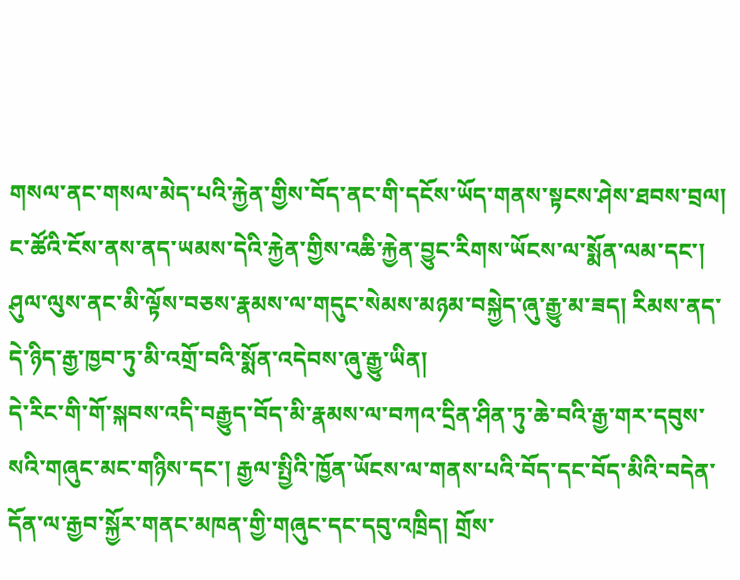གསལ་ནང་གསལ་མེད་པའི་རྐྱེན་གྱིས་བོད་ནང་གི་དངོས་ཡོད་གནས་སྟངས་ཤེས་ཐབས་བྲལ། ང་ཚོའི་ངོས་ནས་ནད་ཡམས་དེའི་རྐྱེན་གྱིས་འཆི་རྐྱེན་བྱུང་རིགས་ཡོངས་ལ་སྨོན་ལམ་དང་། ཤུལ་ལུས་ནང་མི་ལྟོས་བཅས་རྣམས་ལ་གདུང་སེམས་མཉམ་བསྐྱེད་ཞུ་རྒྱུ་མ་ཟད། རིམས་ནད་དེ་ཉིད་རྒྱ་ཁྱབ་ཏུ་མི་འགྲོ་བའི་སྨོན་འདེབས་ཞུ་རྒྱུ་ཡིན།
དེ་རིང་གི་གོ་སྐབས་འདི་བརྒྱུད་བོད་མི་རྣམས་ལ་བཀའ་དྲིན་ཤིན་ཏུ་ཆེ་བའི་རྒྱ་གར་དབུས་སའི་གཞུང་མང་གཉིས་དང་། རྒྱལ་སྤྱིའི་ཁྱོན་ཡོངས་ལ་གནས་པའི་བོད་དང་བོད་མིའི་བདེན་དོན་ལ་རྒྱབ་སྐྱོར་གནང་མཁན་གྱི་གཞུང་དང་དབུ་འཁྲིད། གྲོས་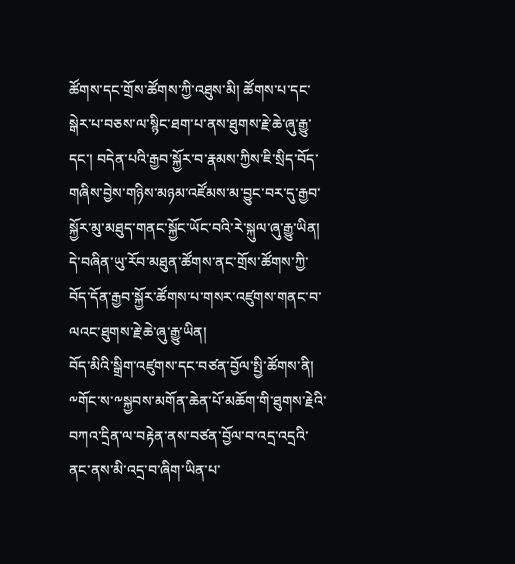ཚོགས་དང་གྲོས་ཚོགས་ཀྱི་འཐུས་མི། ཚོགས་པ་དང་སྒེར་པ་བཅས་ལ་སྙིང་ཐག་པ་ནས་ཐུགས་རྗེ་ཆེ་ཞུ་རྒྱུ་དང་། བདེན་པའི་རྒྱབ་སྐྱོར་བ་རྣམས་ཀྱིས་ཇི་སྲིད་བོད་གཞིས་བྱེས་གཉིས་མཉམ་འཛོམས་མ་བྱུང་བར་དུ་རྒྱབ་སྐྱོར་མུ་མཐུད་གནང་སྐྱོང་ཡོང་བའི་རེ་སྐུལ་ཞུ་རྒྱུ་ཡིན། དེ་བཞིན་ཡུ་རོབ་མཐུན་ཚོགས་ནང་གྲོས་ཚོགས་ཀྱི་བོད་དོན་རྒྱབ་སྐྱོར་ཚོགས་པ་གསར་འཛུགས་གནང་བ་ལའང་ཐུགས་རྗེ་ཆེ་ཞུ་རྒྱུ་ཡིན།
བོད་མིའི་སྒྲིག་འཛུགས་དང་བཙན་བྱོལ་སྤྱི་ཚོགས་ནི། ༸གོང་ས་༸སྐྱབས་མགོན་ཆེན་པོ་མཆོག་གི་ཐུགས་རྗེའི་བཀའ་དྲིན་ལ་བརྟེན་ནས་བཙན་བྱོལ་བ་འདྲ་འདྲའི་ནང་ནས་མི་འདྲ་བ་ཞིག་ཡིན་པ་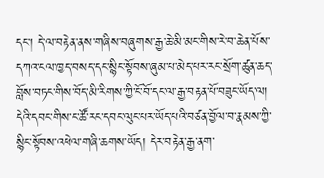དང་། དེ་ལ་བརྟེན་ནས་གཞིས་བཞུགས་རྒྱ་ཆེ་མི་མང་གིས་རེ་བ་ཆེན་པོས་དཀའ་ངལ་ཁྱད་བསད་དང་སྙིང་སྟོབས་ཞུམ་པ་མེད་པར་རང་སྲོག་ཚུན་ཆད་བློས་བཏང་གིས་བོད་མི་རིགས་ཀྱི་ངོ་བོ་དང་ལ་རྒྱ་བརྟན་པོ་བཟུང་ཡོད་ལ། དེའི་དབང་གིས་ང་ཚོ་རང་དབང་ལུང་པར་ཡོད་པའི་བཙན་བྱོལ་བ་རྣམས་ཀྱི་སྙིང་སྟོབས་འཕེལ་གཞི་ཆགས་ཡོད། དེར་བརྟེན་རྒྱ་ནག་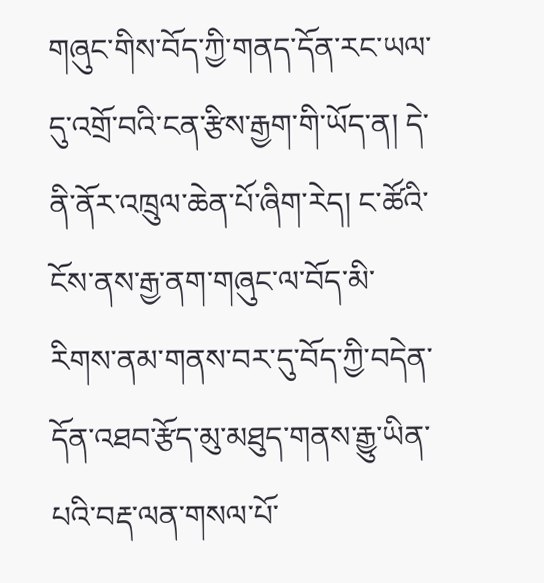གཞུང་གིས་བོད་ཀྱི་གནད་དོན་རང་ཡལ་དུ་འགྲོ་བའི་ངན་རྩིས་རྒྱག་གི་ཡོད་ན། དེ་ནི་ནོར་འཁྲུལ་ཆེན་པོ་ཞིག་རེད། ང་ཚོའི་ངོས་ནས་རྒྱ་ནག་གཞུང་ལ་བོད་མི་རིགས་ནམ་གནས་བར་དུ་བོད་ཀྱི་བདེན་དོན་འཐབ་རྩོད་མུ་མཐུད་གནས་རྒྱུ་ཡིན་པའི་བརྡ་ལན་གསལ་པོ་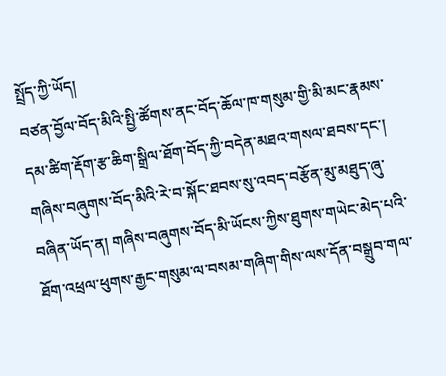སྤྲོད་ཀྱི་ཡོད།
བཙན་བྱོལ་བོད་མིའི་སྤྱི་ཚོགས་ནང་བོད་ཆོལ་ཁ་གསུམ་གྱི་མི་མང་རྣམས་དམ་ཚིག་རྡོག་རྩ་ཆིག་སྒྲིལ་ཐོག་བོད་ཀྱི་བདེན་མཐའ་གསལ་ཐབས་དང་། གཞིས་བཞུགས་བོད་མིའི་རེ་བ་སྐོང་ཐབས་སུ་འབད་བརྩོན་མུ་མཐུད་ཞུ་བཞིན་ཡོད་ན། གཞིས་བཞུགས་བོད་མི་ཡོངས་ཀྱིས་ཐུགས་གཡེང་མེད་པའི་ཐོག་འཕྲལ་ཕུགས་རྒྱང་གསུམ་ལ་བསམ་གཞིག་གིས་ལས་དོན་བསྒྲུབ་གལ་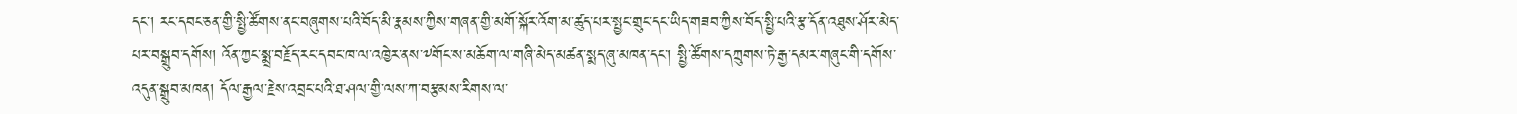དང་། རང་དབང་ཅན་གྱི་སྤྱི་ཚོགས་ནང་བཞུགས་པའི་བོད་མི་རྣམས་ཀྱིས་གཞན་གྱི་མགོ་སྐོར་འོག་མ་ཚུད་པར་སྤྱང་གྲུང་དང་ཡིད་གཟབ་ཀྱིས་བོད་སྤྱི་པའི་རྩ་དོན་འཐུས་ཤོར་མེད་པར་བསྒྲུབ་དགོས། འོན་ཀྱང་སྨྲ་བརྗོད་རང་དབང་ཁ་ལ་འཁྱེར་ནས་༸གོང་ས་མཆོག་ལ་གཞི་མེད་མཚན་སྨད་ཞུ་མཁན་དང་། སྤྱི་ཚོགས་དཀྲུགས་ཏེ་རྒྱ་དམར་གཞུང་གི་དགོས་འདུན་སྒྲུབ་མཁན། དོལ་རྒྱལ་རྗེས་འབྲང་པའི་ཐ་ཤལ་གྱི་ལས་ཀ་བརྩམས་རིགས་ལ་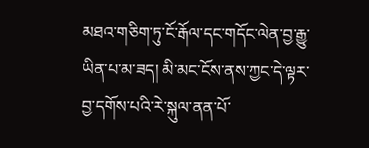མཐའ་གཅིག་ཏུ་ངོ་རྒོལ་དང་གདོང་ལེན་བྱ་རྒྱུ་ཡིན་པ་མ་ཟད། མི་མང་ངོས་ནས་ཀྱང་དེ་ལྟར་བྱ་དགོས་པའི་རེ་སྐུལ་ནན་པོ་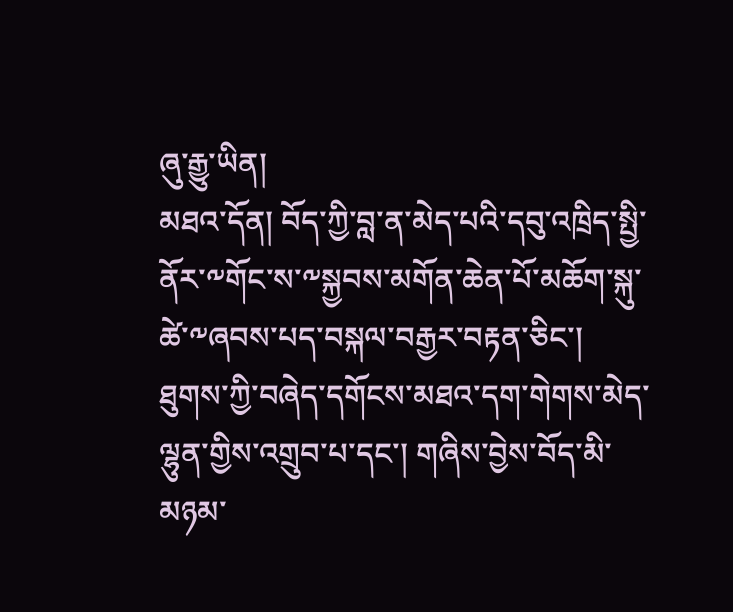ཞུ་རྒྱུ་ཡིན།
མཐའ་དོན། བོད་ཀྱི་བླ་ན་མེད་པའི་དབུ་འཁྲིད་སྤྱི་ནོར་༸གོང་ས་༸སྐྱབས་མགོན་ཆེན་པོ་མཆོག་སྐུ་ཚེ་༸ཞབས་པད་བསྐལ་བརྒྱར་བརྟན་ཅིང་། ཐུགས་ཀྱི་བཞེད་དགོངས་མཐའ་དག་གེགས་མེད་ལྷུན་གྱིས་འགྲུབ་པ་དང་། གཞིས་བྱེས་བོད་མི་མཉམ་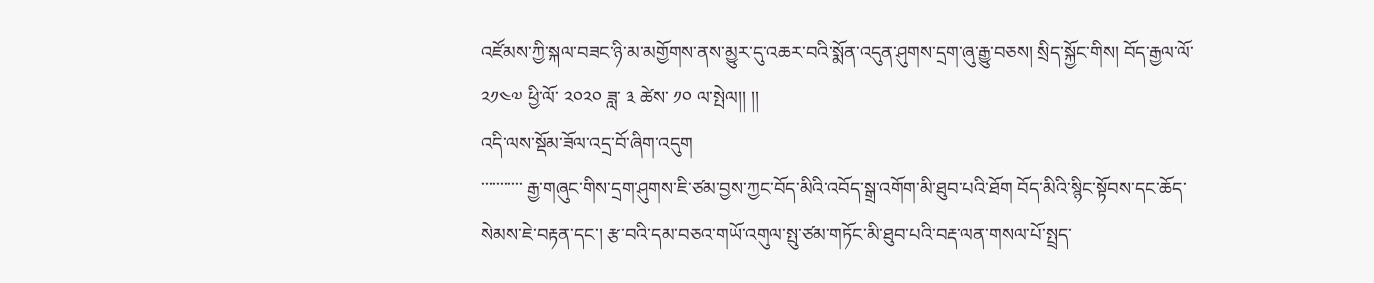འཛོམས་ཀྱི་སྐལ་བཟང་ཉི་མ་མགྱོགས་ནས་མྱུར་དུ་འཆར་བའི་སྨོན་འདུན་ཤུགས་དྲག་ཞུ་རྒྱུ་བཅས། སྲིད་སྐྱོང་གིས། བོད་རྒྱལ་ལོ་ ༢༡༤༧ ཕྱི་ལོ་ ༢༠༢༠ ཟླ་ ༣ ཚེས་ ༡༠ ལ་སྤེལ།། །།
འདི་ལས་སྡོམ་ཟོལ་འདྲ་བོ་ཞིག་འདུག
་་་་་་་་་་་ རྒྱ་གཞུང་གིས་དྲག་ཤུགས་ཇི་ཙམ་བྱས་ཀྱང་བོད་མིའི་འབོད་སྒྲ་འགོག་མི་ཐུབ་པའི་ཐོག བོད་མིའི་སྙིང་སྟོབས་དང་ཆོད་སེམས་ཇེ་བརྟན་དང་། རྩ་བའི་དམ་བཅའ་གཡོ་འགུལ་སྤུ་ཙམ་གཏོང་མི་ཐུབ་པའི་བརྡ་ལན་གསལ་པོ་སྤྲད་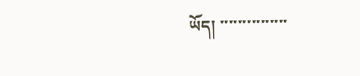ཡོད། ་་་་་་་་་་་་་་་